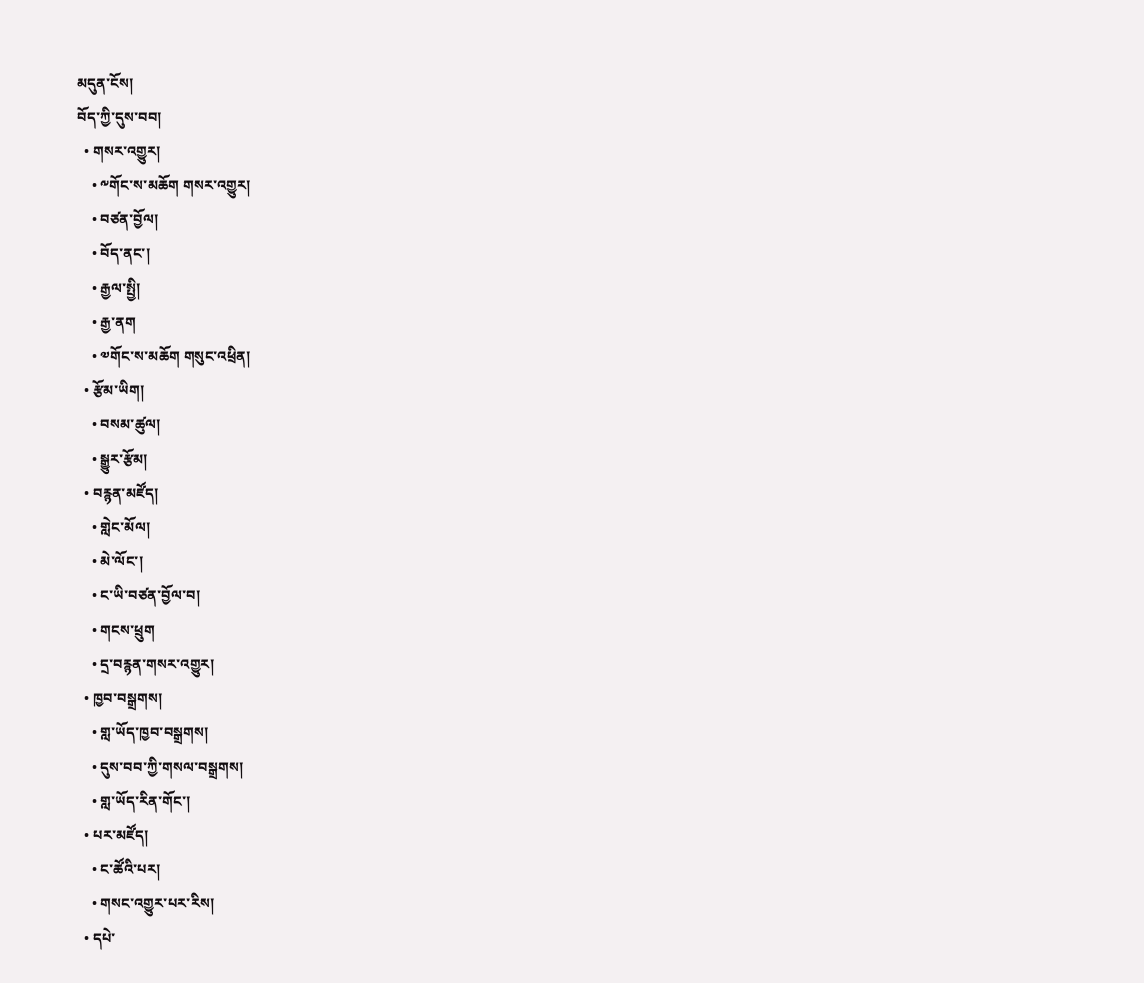མདུན་ངོས།
བོད་ཀྱི་དུས་བབ།
  • གསར་འགྱུར།
    • ༸གོང་ས་མཆོག གསར་འགྱུར།
    • བཙན་བྱོལ།
    • བོད་ནང་།
    • རྒྱལ་སྤྱི།
    • རྒྱ་ནག
    • ༧གོང་ས་མཆོག གསུང་འཕྲིན།
  • རྩོམ་ཡིག།
    • བསམ་ཚུལ།
    • སྒྱུར་རྩོམ།
  • བརྙན་མཛོད།
    • གླེང་མོལ།
    • མེ་ལོང་།
    • ང་ཡི་བཙན་བྱོལ་བ།
    • གངས་ཕྲུག
    • དྲ་བརྙན་གསར་འགྱུར།
  • ཁྱབ་བསྒྲགས།
    • གླ་ཡོད་ཁྱབ་བསྒྲགས།
    • དུས་བབ་ཀྱི་གསལ་བསྒྲགས།
    • གླ་ཡོད་རིན་གོང་།
  • པར་མཛོད།
    • ང་ཚོའི་པར།
    • གསང་འགྱུར་པར་རིས།
  • དཔེ་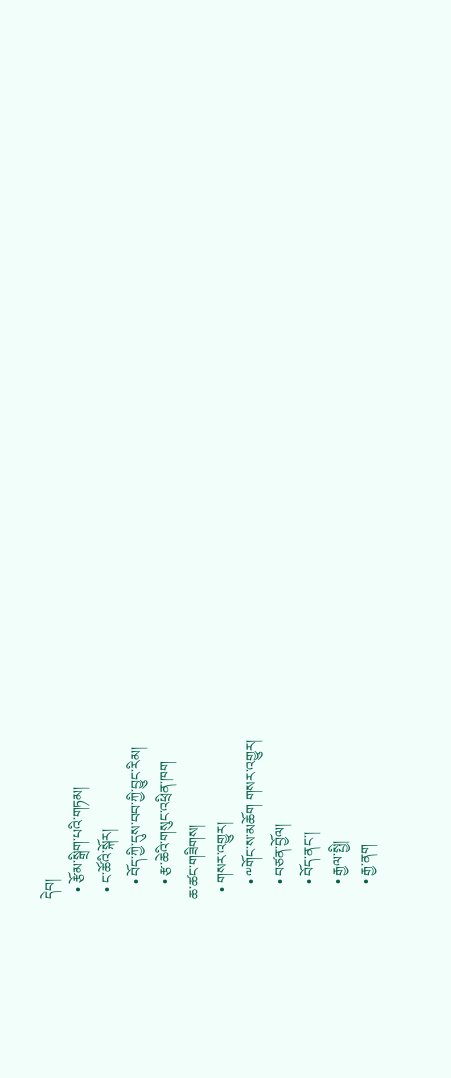དེབ།
  • རྩོམ་སྒྲིག་པའི་གཏམ།
  • ང་ཚོའི་སྐོར།
    • བོད་ཀྱི་དུས་བབ་ཀྱི་བྱུང་རིམ།
    • རྩ་ཆེའི་གསུང་འཕྲིན་ཁག
ཆ་ཚང་གཟིགས།
  • གསར་འགྱུར།
    • ༸གོང་ས་མཆོག གསར་འགྱུར།
    • བཙན་བྱོལ།
    • བོད་ནང་།
    • རྒྱལ་སྤྱི།
    • རྒྱ་ནག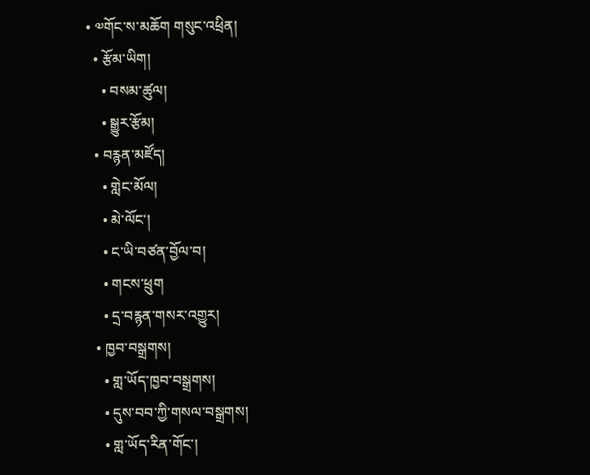• ༧གོང་ས་མཆོག གསུང་འཕྲིན།
  • རྩོམ་ཡིག།
    • བསམ་ཚུལ།
    • སྒྱུར་རྩོམ།
  • བརྙན་མཛོད།
    • གླེང་མོལ།
    • མེ་ལོང་།
    • ང་ཡི་བཙན་བྱོལ་བ།
    • གངས་ཕྲུག
    • དྲ་བརྙན་གསར་འགྱུར།
  • ཁྱབ་བསྒྲགས།
    • གླ་ཡོད་ཁྱབ་བསྒྲགས།
    • དུས་བབ་ཀྱི་གསལ་བསྒྲགས།
    • གླ་ཡོད་རིན་གོང་།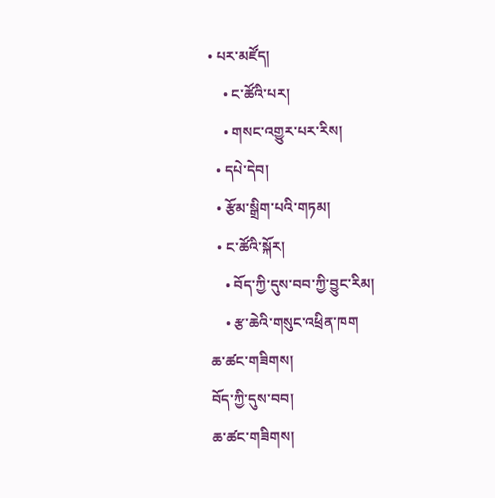• པར་མཛོད།
    • ང་ཚོའི་པར།
    • གསང་འགྱུར་པར་རིས།
  • དཔེ་དེབ།
  • རྩོམ་སྒྲིག་པའི་གཏམ།
  • ང་ཚོའི་སྐོར།
    • བོད་ཀྱི་དུས་བབ་ཀྱི་བྱུང་རིམ།
    • རྩ་ཆེའི་གསུང་འཕྲིན་ཁག
ཆ་ཚང་གཟིགས།
བོད་ཀྱི་དུས་བབ།
ཆ་ཚང་གཟིགས།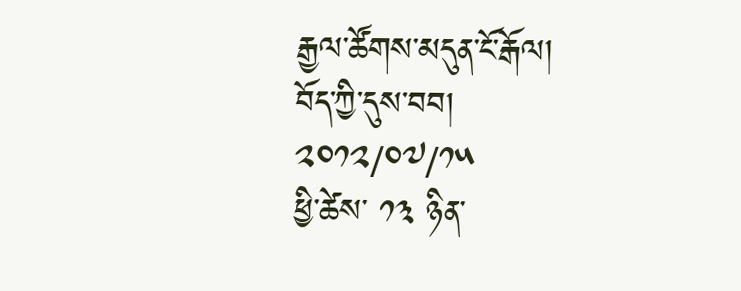རྒྱལ་ཚོགས་མདུན་ངོ་རྒོལ།
བོད་ཀྱི་དུས་བབ།
༢༠༡༢/༠༧/༡༥
ཕྱི་ཚེས་ ༡༣ ཉིན་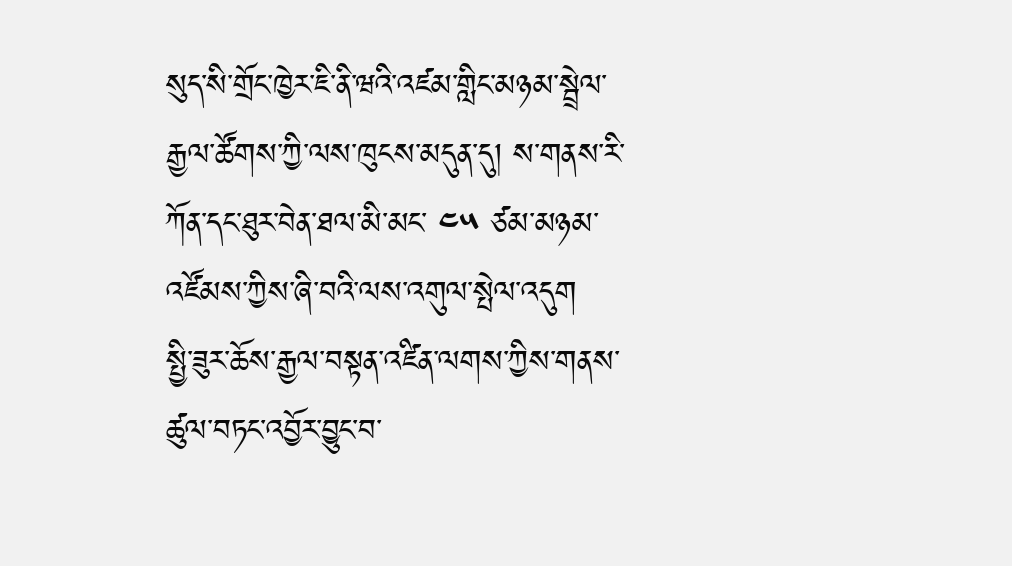སུད་སི་གྲོང་ཁྱེར་ཇི་ནི་ཝའི་འཛམ་གླིང་མཉམ་སྦྲེལ་རྒྱལ་ཚོགས་ཀྱི་ལས་ཁུངས་མདུན་དུ། ས་གནས་རི་ཀོན་དང་ཐུར་བེན་ཐལ་མི་མང་ ༤༥ ཙམ་མཉམ་འཛོམས་ཀྱིས་ཞི་བའི་ལས་འགུལ་སྤེལ་འདུག
སྤྱི་ཟུར་ཆོས་རྒྱལ་བསྟན་འཛིན་ལགས་ཀྱིས་གནས་ཚུལ་བཏང་འབྱོར་བྱུང་བ་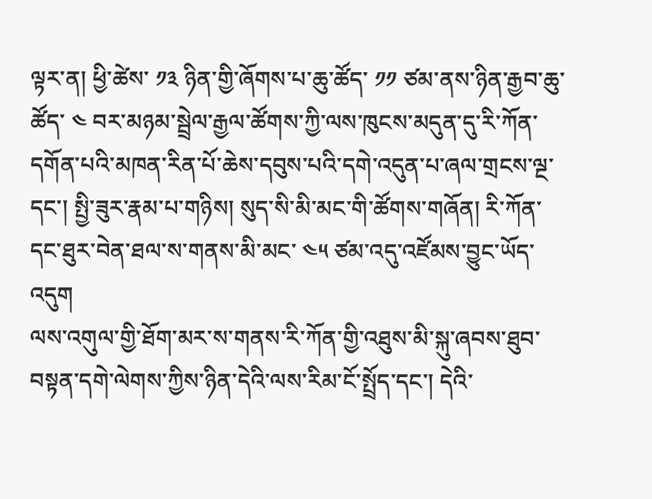ལྟར་ན། ཕྱི་ཚེས་ ༡༣ ཉིན་གྱི་ཞོགས་པ་ཆུ་ཚོད་ ༡༡ ཙམ་ནས་ཉིན་རྒྱབ་ཆུ་ཚོད་ ༤ བར་མཉམ་སྦྲེལ་རྒྱལ་ཚོགས་ཀྱི་ལས་ཁུངས་མདུན་དུ་རི་ཀོན་དགོན་པའི་མཁན་རིན་པོ་ཆེས་དབུས་པའི་དགེ་འདུན་པ་ཞལ་གྲངས་ལྔ་དང་། སྤྱི་ཟུར་རྣམ་པ་གཉིས། སུད་སི་མི་མང་གི་ཚོགས་གཞོན། རི་ཀོན་དང་ཐུར་བེན་ཐལ་ས་གནས་མི་མང་ ༤༥ ཙམ་འདུ་འཛོམས་བྱུང་ཡོད་འདུག
ལས་འགུལ་གྱི་ཐོག་མར་ས་གནས་རི་ཀོན་གྱི་འཐུས་མི་སྐུ་ཞབས་ཐུབ་བསྟན་དགེ་ལེགས་ཀྱིས་ཉིན་དེའི་ལས་རིམ་ངོ་སྤྲོད་དང་། དེའི་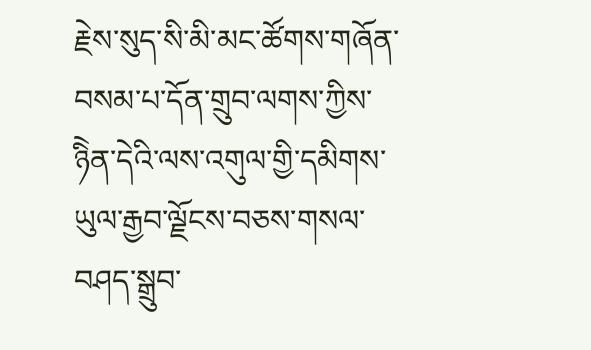རྗེས་སུད་སི་མི་མང་ཚོགས་གཞོན་བསམ་པ་དོན་གྲུབ་ལགས་ཀྱིས་ཉིེན་དེའི་ལས་འགུལ་གྱི་དམིགས་ཡུལ་རྒྱབ་ལྗོངས་བཅས་གསལ་བཤད་སྒྲུབ་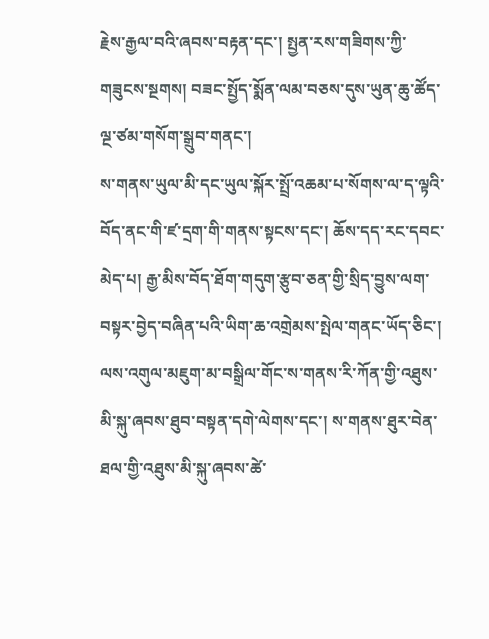རྗེས་རྒྱལ་བའི་ཞབས་བརྟན་དང་། སྤྱན་རས་གཟིགས་ཀྱི་གཟུངས་སྔགས། བཟང་སྤྱོད་སྨོན་ལམ་བཅས་དུས་ཡུན་ཆུ་ཚོད་ལྔ་ཙམ་གསོག་སྒྲུབ་གནང་།
ས་གནས་ཡུལ་མི་དང་ཡུལ་སྐོར་སྤྲོ་འཆམ་པ་སོགས་ལ་ད་ལྟའི་བོད་ནང་གི་ཛ་དྲག་གི་གནས་སྟངས་དང་། ཆོས་དད་རང་དབང་མེད་པ། རྒྱ་མིས་བོད་ཐོག་གདུག་རྩུབ་ཅན་གྱི་སྲིད་བྱུས་ལག་བསྟར་བྱེད་བཞིན་པའི་ཡིག་ཆ་འགྲེམས་སྤེལ་གནང་ཡོད་ཅིང་། ལས་འགུལ་མཇུག་མ་བསྒྲིལ་གོང་ས་གནས་རི་ཀོན་གྱི་འཐུས་མི་སྐུ་ཞབས་ཐུབ་བསྟན་དགེ་ལེགས་དང་། ས་གནས་ཐུར་བེན་ཐལ་གྱི་འཐུས་མི་སྐུ་ཞབས་ཚེ་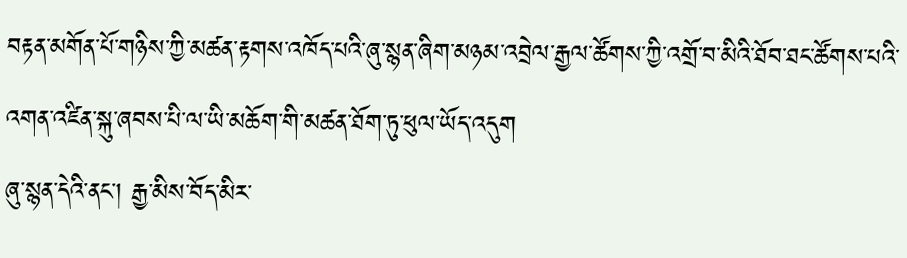བརྟན་མགོན་པོ་གཉིས་ཀྱི་མཚན་རྟགས་འཁོད་པའི་ཞུ་སྙན་ཞིག་མཉམ་འབྲེལ་རྒྱལ་ཚོགས་ཀྱི་འགྲོ་བ་མིའི་ཐོབ་ཐང་ཚོགས་པའི་འགན་འཛིན་སྐུ་ཞབས་པི་ལ་ཡི་མཆོག་གི་མཚན་ཐོག་ཏུ་ཕུལ་ཡོད་འདུག
ཞུ་སྙན་དེའི་ནང་། རྒྱ་མིས་བོད་མིར་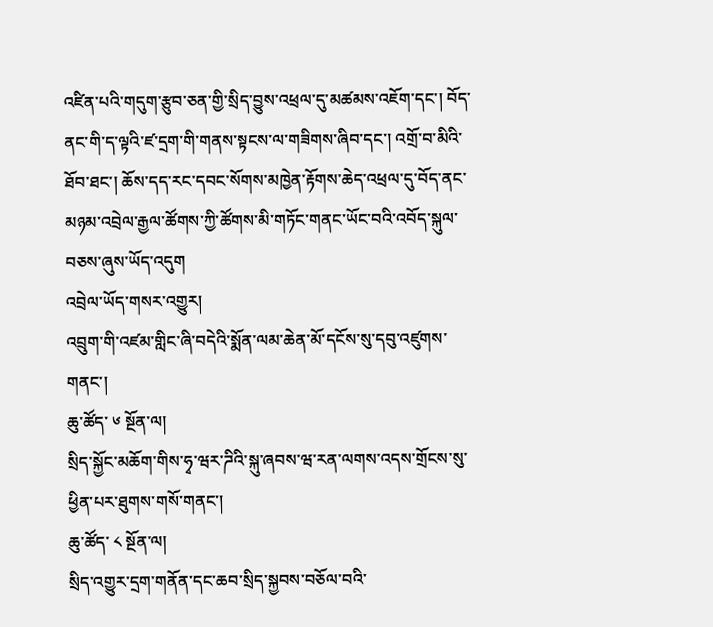འཛིན་པའི་གདུག་རྩུབ་ཅན་གྱི་སྲིད་བྱུས་འཕྲལ་དུ་མཚམས་འཇོག་དང་། བོད་ནང་གི་ད་ལྟའི་ཛ་དྲག་གི་གནས་སྟངས་ལ་གཟིགས་ཞིབ་དང་། འགྲོ་བ་མིའི་ཐོབ་ཐང་། ཆོས་དད་རང་དབང་སོགས་མཁྱེན་རྟོགས་ཆེད་འཕྲལ་དུ་བོད་ནང་མཉམ་འབྲེལ་རྒྱལ་ཚོགས་ཀྱི་ཚོགས་མི་གཏོང་གནང་ཡོང་བའི་འབོད་སྐུལ་བཅས་ཞུས་ཡོད་འདུག
འབྲེལ་ཡོད་གསར་འགྱུར།
འབྲུག་གི་འཛམ་གླིང་ཞི་བདེའི་སྨོན་ལམ་ཆེན་མོ་དངོས་སུ་དབུ་འཛུགས་གནང་།
ཆུ་ཚོད་ ༦ སྔོན་ལ།
སྲིད་སྐྱོང་མཆོག་གིས་ཧྭ་ཝར་ཌིའི་སྐུ་ཞབས་ཝ་རན་ལགས་འདས་གྲོངས་སུ་ཕྱིན་པར་ཐུགས་གསོ་གནང་།
ཆུ་ཚོད་ ༨ སྔོན་ལ།
སྲིད་འགྱུར་དྲག་གནོན་དང་ཆབ་སྲིད་སྐྱབས་བཅོལ་བའི་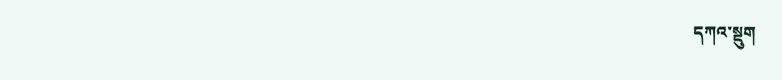དཀའ་སྡུག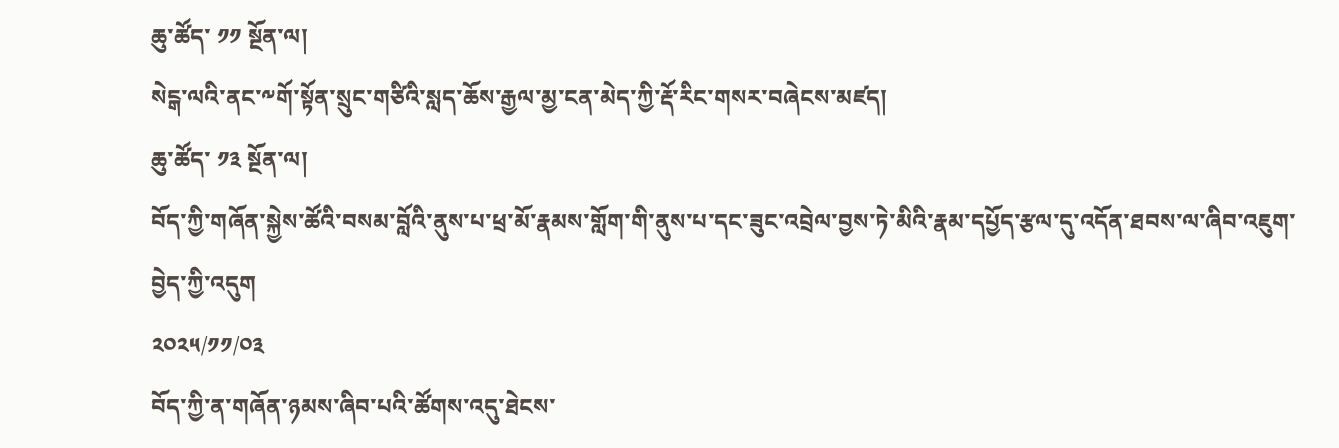ཆུ་ཚོད་ ༡༡ སྔོན་ལ།
སེངྒ་ལའི་ནང་༸གོ་སྟོན་སྲུང་གཙིའི་སླད་ཆོས་རྒྱལ་མྱ་ངན་མེད་ཀྱི་རྡོ་རིང་གསར་བཞེངས་མཛད།
ཆུ་ཚོད་ ༡༣ སྔོན་ལ།
བོད་ཀྱི་གཞོན་སྐྱེས་ཚོའི་བསམ་བློའི་ནུས་པ་ཕྲ་མོ་རྣམས་གློག་གི་ནུས་པ་དང་ཟུང་འབྲེལ་བྱས་ཏེ་མིའི་རྣམ་དཔྱོད་རྩལ་དུ་འདོན་ཐབས་ལ་ཞིབ་འཇུག་བྱེད་ཀྱི་འདུག
༢༠༢༥/༡༡/༠༣
བོད་ཀྱི་ན་གཞོན་ཉམས་ཞིབ་པའི་ཚོགས་འདུ་ཐེངས་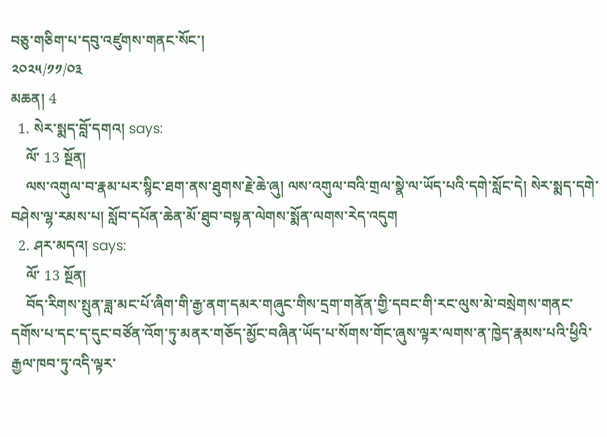བཅུ་གཅིག་པ་དབུ་འཛུགས་གནང་སོང་།
༢༠༢༥/༡༡/༠༣
མཆན། 4
  1. སེར་སྨད་བློ་དགའ། says:
    ལོ་ 13 སྔོན།
    ལས་འགུལ་བ་རྣམ་པར་སྙིང་ཐག་ནས་ཐུགས་རྗེ་ཆེ་ཞུ། ལས་འགུལ་བའི་གྲལ་སྣེ་ལ་ཡོད་པའི་དགེ་སློང་དེ། སེར་སྨད་དགེ་བཤེས་ལྷ་རམས་པ། སློབ་དཔོན་ཆེན་མོ་ཐུབ་བསྟན་ལེགས་སྨོན་ལགས་རེད་འདུག
  2. ཤར་མདའ། says:
    ལོ་ 13 སྔོན།
    བོད་རིགས་སྤུན་ཟླ་མང་པོ་ཞིག་གི་རྒྱ་ནག་དམར་གཞུང་གིས་དྲག་གནོན་གྱི་དབང་གི་རང་ལུས་མེ་བསྲེགས་གནང་དགོས་པ་དང་ད་དུང་བཙོན་འོག་ཏུ་མནར་གཅོད་མྱོང་བཞིན་ཡོད་པ་སོགས་གོང་ཞུས་ལྟར་ལགས་ན་ཁྱེད་རྣམས་པའི་ཕྱིའི་རྒྱལ་ཁབ་ཏུ་འདི་ལྟར་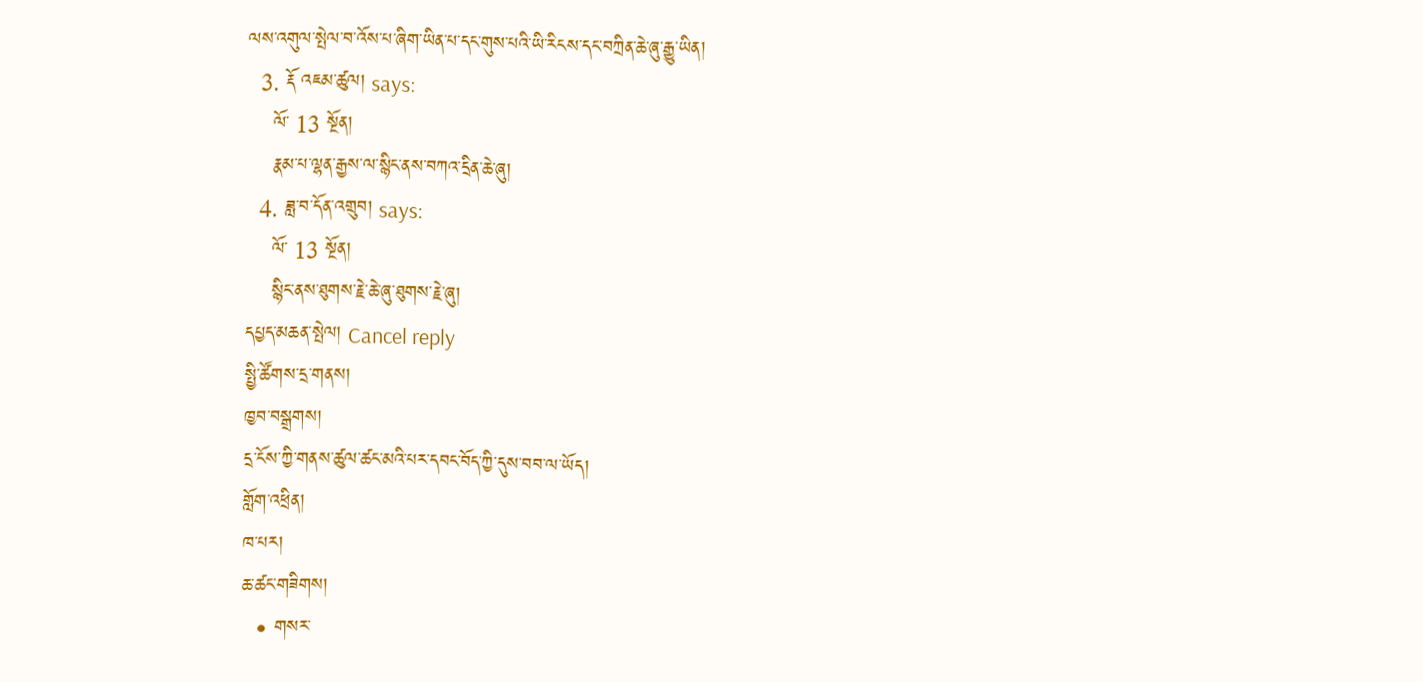ལས་འགུལ་སྤེལ་བ་འོས་པ་ཞིག་ཡིན་པ་དང་གུས་པའི་ཡི་རིངས་དང་བཀྲིན་ཆེ་ཞུ་རྒྱུ་ཡིན།
  3. རྡོ འཇམ་ཚུལ། says:
    ལོ་ 13 སྔོན།
    རྣམ་པ་ལྷན་རྒྱས་ལ་སྙིང་ནས་བཀའ་དྲིན་ཆེ་ཞུ།
  4. ཟླ་བ་དོན་འགྲུབ། says:
    ལོ་ 13 སྔོན།
    སྙིང་ནས་ཐུགས་རྗེ་ཆེ་ཞུ་ཐུགས་རྗེ་ཞུ།
དཔྱད་མཆན་སྤེལ། Cancel reply
སྤྱི་ཚོགས་དྲ་གནས།
ཁྱབ་བསྒྲགས།
དྲ་ངོས་ཀྱི་གནས་ཚུལ་ཚང་མའི་པར་དབང་བོད་ཀྱི་དུས་བབ་ལ་ཡོད།
གློག་འཕྲིན།
ཁ་པར།
ཆ་ཚང་གཟིགས།
  • གསར་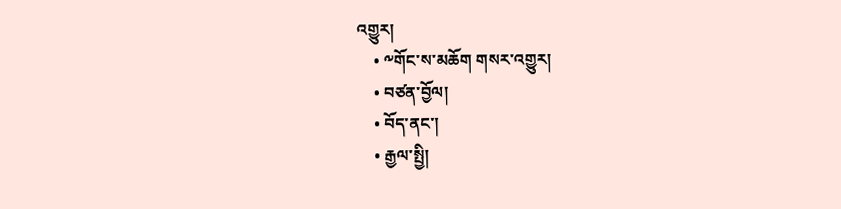འགྱུར།
    • ༸གོང་ས་མཆོག གསར་འགྱུར།
    • བཙན་བྱོལ།
    • བོད་ནང་།
    • རྒྱལ་སྤྱི།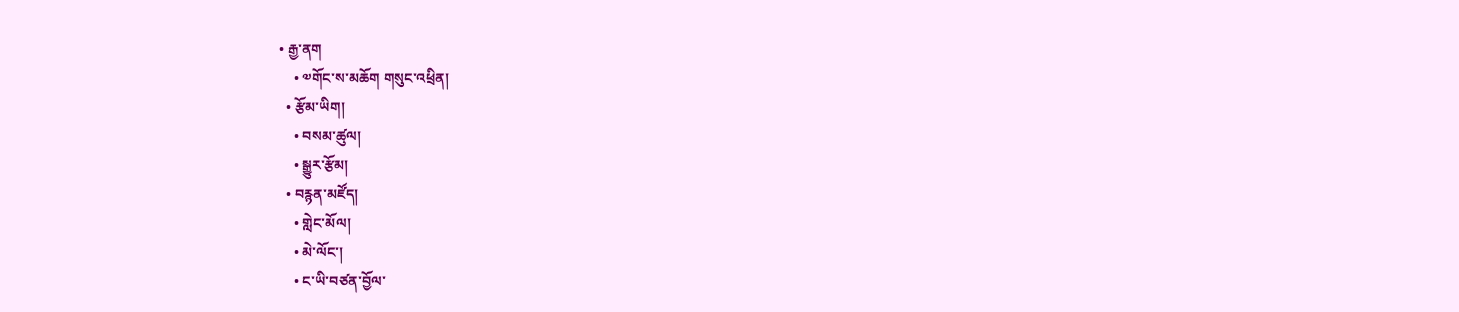• རྒྱ་ནག
    • ༧གོང་ས་མཆོག གསུང་འཕྲིན།
  • རྩོམ་ཡིག།
    • བསམ་ཚུལ།
    • སྒྱུར་རྩོམ།
  • བརྙན་མཛོད།
    • གླེང་མོལ།
    • མེ་ལོང་།
    • ང་ཡི་བཙན་བྱོལ་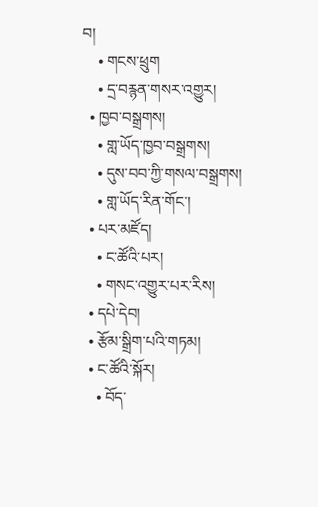བ།
    • གངས་ཕྲུག
    • དྲ་བརྙན་གསར་འགྱུར།
  • ཁྱབ་བསྒྲགས།
    • གླ་ཡོད་ཁྱབ་བསྒྲགས།
    • དུས་བབ་ཀྱི་གསལ་བསྒྲགས།
    • གླ་ཡོད་རིན་གོང་།
  • པར་མཛོད།
    • ང་ཚོའི་པར།
    • གསང་འགྱུར་པར་རིས།
  • དཔེ་དེབ།
  • རྩོམ་སྒྲིག་པའི་གཏམ།
  • ང་ཚོའི་སྐོར།
    • བོད་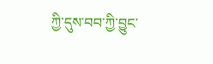ཀྱི་དུས་བབ་ཀྱི་བྱུང་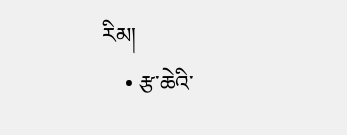རིམ།
    • རྩ་ཆེའི་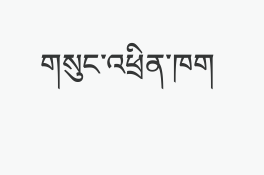གསུང་འཕྲིན་ཁག